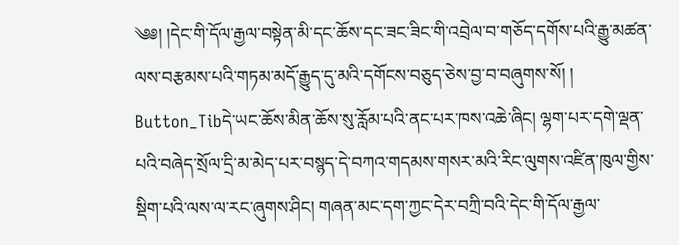༄༅། །དེང་གི་དོལ་རྒྱལ་བསྟེན་མི་དང་ཆོས་དང་ཟང་ཟིང་གི་འབྲེལ་བ་གཅོད་དགོས་པའི་རྒྱུ་མཚན་ལས་བརྩམས་པའི་གཏམ་མདོ་རྒྱུད་དུ་མའི་དགོངས་བཅུད་ཅེས་བྱ་བ་བཞུགས་སོ། །
Button_Tibདེ་ཡང་ཆོས་མིན་ཆོས་སུ་རློམ་པའི་ནང་པར་ཁས་འཆེ་ཞིང། ལྷག་པར་དགེ་ལྡན་པའི་བཞེད་སྲོལ་དྲི་མ་མེད་པར་བསྙད་དེ་བཀའ་གདམས་གསར་མའི་རིང་ལུགས་འཛིན་ཁུལ་གྱིས་སྡིག་པའི་ལས་ལ་རང་ཞུགས་ཤིང། གཞན་མང་དག་ཀྱང་དེར་བཀྲི་བའི་དེང་གི་དོལ་རྒྱལ་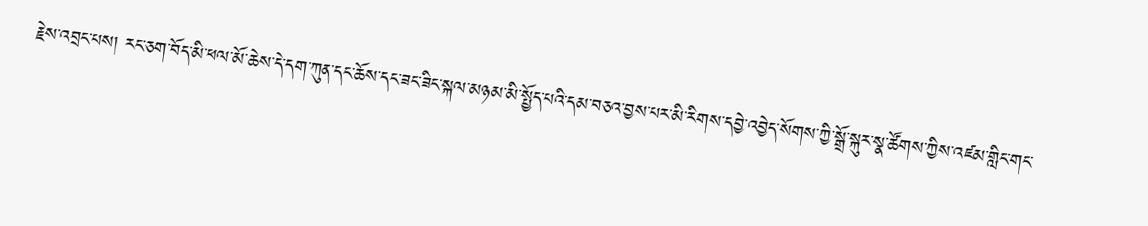རྗེས་འབྲང་པས། རང་ཅག་བོད་མི་ཕལ་མོ་ཆེས་དེ་དག་ཀུན་དང་ཆོས་དང་ཟང་ཟིང་སྐལ་མཉམ་མི་སྤྱོད་པའི་དམ་བཅའ་བྱས་པར་མི་རིགས་དབྱེ་འབྱེད་སོགས་ཀྱི་སྒྲོ་སྐུར་སྣ་ཚོགས་ཀྱིས་འཛམ་གླིང་གང་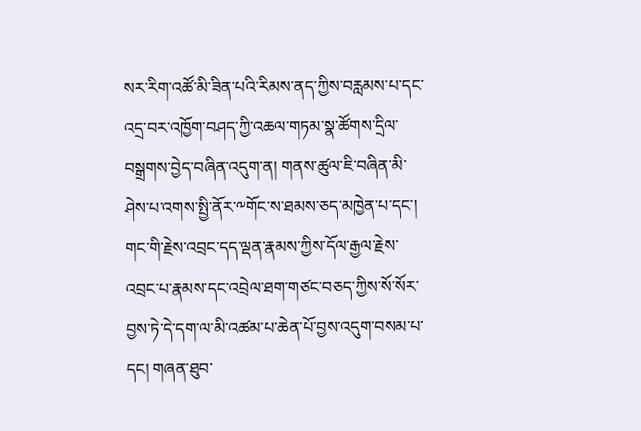སར་རིག་འཚོ་མི་ཟིན་པའི་རིམས་ནད་ཀྱིས་བརླམས་པ་དང་འདྲ་བར་འཁྱོག་བཤད་ཀྱི་འཆལ་གཏམ་སྣ་ཚོགས་དྲིལ་བསྒྲགས་བྱེད་བཞིན་འདུག་ན། གནས་ཚུལ་ཇི་བཞིན་མི་ཤེས་པ་འགས་སྤྱི་ནོར་༸གོང་ས་ཐམས་ཅད་མཁྱེན་པ་དང་། གང་གི་རྗེས་འབྲང་དད་ལྡན་རྣམས་ཀྱིས་དོལ་རྒྱལ་རྗེས་འབྲང་པ་རྣམས་དང་འབྲེལ་ཐག་གཙང་བཅད་ཀྱིས་སོ་སོར་བྱས་ཏེ་དེ་དག་ལ་མི་འཚམ་པ་ཆེན་པོ་བྱས་འདུག་བསམ་པ་དང། གཞན་ཐུབ་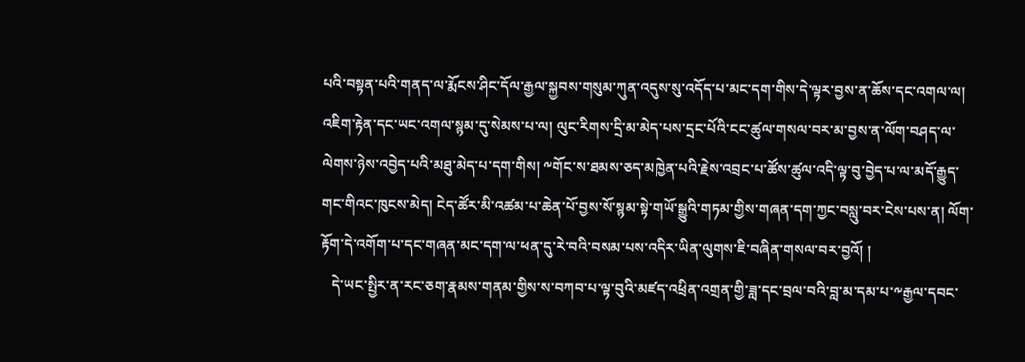པའི་བསྟན་པའི་གནད་ལ་རྨོངས་ཤིང་དོལ་རྒྱལ་སྐྱབས་གསུམ་ཀུན་འདུས་སུ་འདོད་པ་མང་དག་གིས་དེ་ལྟར་བྱས་ན་ཆོས་དང་འགལ་ལ། འཇིག་རྟེན་དང་ཡང་འགལ་སྙམ་དུ་སེམས་པ་ལ། ལུང་རིགས་དྲི་མ་མེད་པས་དྲང་པོའི་ངང་ཚུལ་གསལ་བར་མ་བྱས་ན་ལོག་བཤད་ལ་ལེགས་ཉེས་འབྱེད་པའི་མཐུ་མེད་པ་དག་གིས། ༸གོང་ས་ཐམས་ཅད་མཁྱེན་པའི་རྗེས་འབྲང་པ་ཚོས་ཚུལ་འདི་ལྟ་བུ་བྱེད་པ་ལ་མདོ་རྒྱུད་གང་གིའང་ཁུངས་མེད། ངེད་ཚོར་མི་འཚམ་པ་ཆེན་པོ་བྱས་སོ་སྙམ་སྟེ་གཡོ་སྒྱུའི་གཏམ་གྱིས་གཞན་དག་ཀྱང་བསླུ་བར་ངེས་པས་ན། ལོག་རྟོག་དེ་འགོག་པ་དང་གཞན་མང་དག་ལ་ཕན་དུ་རེ་བའི་བསམ་པས་འདིར་ཡིན་ལུགས་ཇི་བཞིན་གསལ་བར་བྱའོ། །
   དེ་ཡང་སྤྱིར་ན་རང་ཅག་རྣམས་གནམ་གྱིས་ས་བཀབ་པ་ལྟ་བུའི་མཛད་འཕྲིན་འགྲན་གྱི་ཟླ་དང་བྲལ་བའི་བླ་མ་དམ་པ་༸རྒྱལ་དབང་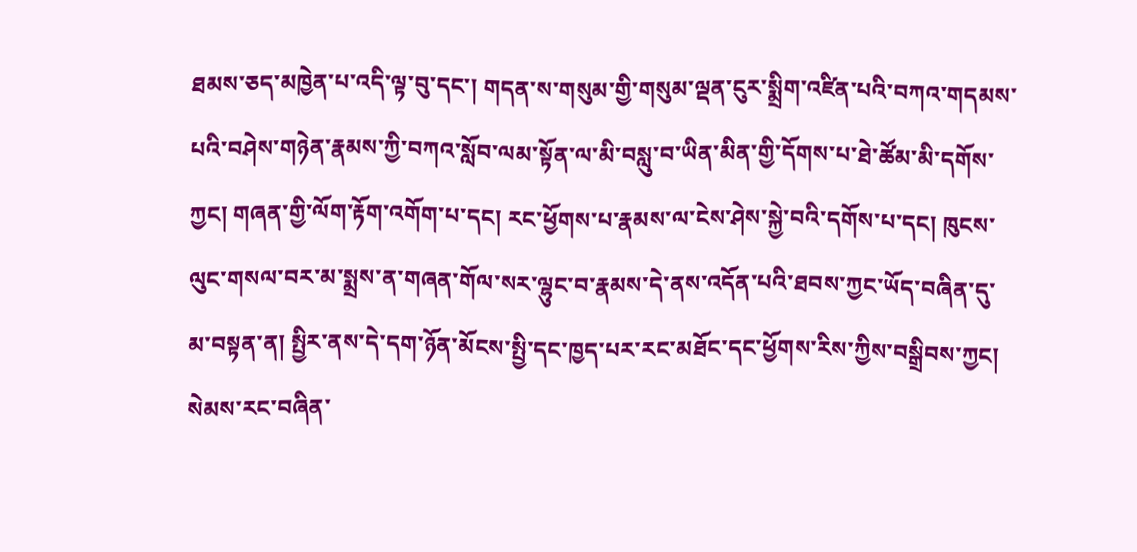ཐམས་ཅད་མཁྱེན་པ་འདི་ལྟ་བུ་དང་། གདན་ས་གསུམ་གྱི་གསུམ་ལྡན་ངུར་སྨྲིག་འཛིན་པའི་བཀའ་གདམས་པའི་བཤེས་གཉེན་རྣམས་ཀྱི་བཀའ་སློབ་ལམ་སྟོན་ལ་མི་བསླུ་བ་ཡིན་མིན་གྱི་དོགས་པ་ཐེ་ཚོམ་མི་དགོས་ཀྱང། གཞན་གྱི་ལོག་རྟོག་འགོག་པ་དང། རང་ཕྱོགས་པ་རྣམས་ལ་ངེས་ཤེས་སྐྱེ་བའི་དགོས་པ་དང། ཁུངས་ལུང་གསལ་བར་མ་སྨྲས་ན་གཞན་གོལ་སར་ལྷུང་བ་རྣམས་དེ་ནས་འདོན་པའི་ཐབས་ཀྱང་ཡོད་བཞིན་དུ་མ་བསྟན་ན། སྤྱིར་ནས་དེ་དག་ཉོན་མོངས་སྤྱི་དང་ཁྱད་པར་རང་མཐོང་དང་ཕྱོགས་རིས་ཀྱིས་བསྒྲིབས་ཀྱང། སེམས་རང་བཞིན་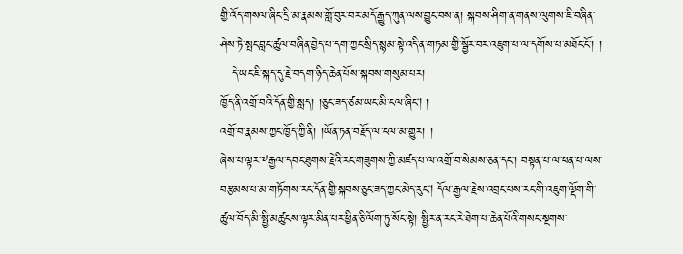གྱི་འོད་གསལ་ཞིང་དྲི་མ་རྣམས་གློ་བུར་བར་མདོ་རྒྱུད་ཀུན་ལས་བྱུང་བས་ན། སྐབས་ཤིག་ན་གནས་ལུགས་ཇི་བཞིན་ཤེས་ཏེ་སྤང་བླང་ཚུལ་བཞིན་བྱེད་པ་དག་ཀྱང་སྲིད་སྙམ་སྟེ་འདི་ན་གཏམ་གྱི་སྦྱོར་བར་འཇུག་པ་ལ་དགོས་པ་མཐོང་ངོ་། །
   དེ་ཡང་ཇི་སྐད་དུ་རྗེ་བདག་ཉིད་ཆེན་པོས་སྐབས་གསུམ་པར།
ཁྱོད་ནི་འགྲོ་བའི་དོན་གྱི་སླད། །ཅུང་ཟད་ཙམ་ཡང་མི་ངལ་ཞིང། །
འགྲོ་བ་རྣམས་ཀྱང་ཁྱོད་ཀྱི་ནི། །ཡོན་ཏན་བརྗོད་ལ་ངལ་མ་གྱུར། །
ཞེས་པ་ལྟར་༸རྒྱལ་དབང་ཐུགས་རྗེའི་རང་གཟུགས་ཀྱི་མཛད་པ་ལ་འགྲོ་བ་སེམས་ཅན་དང་། བསྟན་པ་ལ་ཕན་པ་ལས་བརྩམས་པ་མ་གཏོགས་རང་དོན་གྱི་སྐབས་ཅུང་ཟད་ཀྱང་མེད་རུང། དོལ་རྒྱལ་རྗེས་འབྲང་པས་རང་གི་འཇུག་ལྡོག་གི་ཚུལ་བོད་མི་སྤྱི་མཚུངས་ལྟར་མིན་པར་ཕྱིན་ཅི་ལོག་ཏུ་སོང་སྟེ། སྤྱིར་ན་རང་རེ་ཐེག་པ་ཆེན་པོའི་གསང་སྔགས་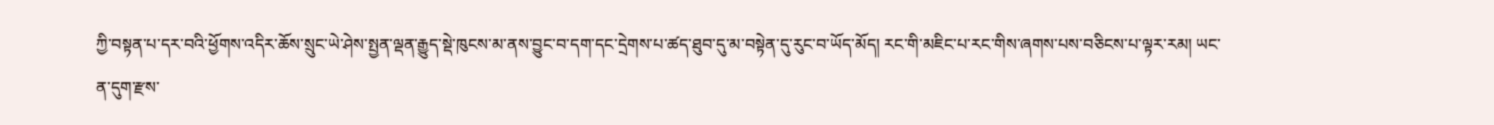ཀྱི་བསྟན་པ་དར་བའི་ཕྱོགས་འདིར་ཆོས་སྲུང་ཡེ་ཤེས་སྤྱན་ལྡན་རྒྱུད་སྡེ་ཁུངས་མ་ནས་བྱུང་བ་དག་དང་དྲེགས་པ་ཚད་ཐུབ་དུ་མ་བསྟེན་དུ་རུང་བ་ཡོད་མོད། རང་གི་མཇིང་པ་རང་གིས་ཞགས་པས་བཅིངས་པ་ལྟར་རམ། ཡང་ན་དུག་རྫས་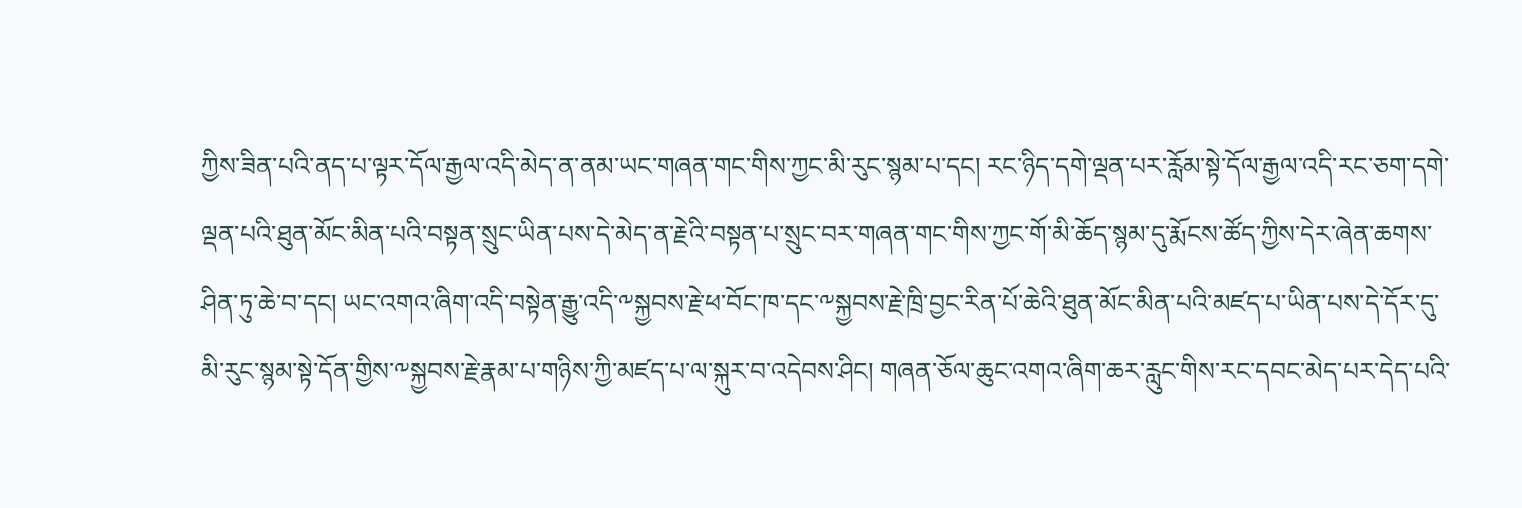ཀྱིས་ཟིན་པའི་ནད་པ་ལྟར་དོལ་རྒྱལ་འདི་མེད་ན་ནམ་ཡང་གཞན་གང་གིས་ཀྱང་མི་རུང་སྙམ་པ་དང། རང་ཉིད་དགེ་ལྡན་པར་རློམ་སྟེ་དོལ་རྒྱལ་འདི་རང་ཅག་དགེ་ལྡན་པའི་ཐུན་མོང་མིན་པའི་བསྟན་སྲུང་ཡིན་པས་དེ་མེད་ན་རྗེའི་བསྟན་པ་སྲུང་བར་གཞན་གང་གིས་ཀྱང་གོ་མི་ཆོད་སྙམ་དུ་རྨོངས་ཚོད་ཀྱིས་དེར་ཞེན་ཆགས་ཤིན་ཏུ་ཆེ་བ་དང། ཡང་འགའ་ཞིག་འདི་བསྟེན་རྒྱུ་འདི་༸སྐྱབས་རྗེ་ཕ་བོང་ཁ་དང་༸སྐྱབས་རྗེ་ཁྲི་བྱང་རིན་པོ་ཆེའི་ཐུན་མོང་མིན་པའི་མཛད་པ་ཡིན་པས་དེ་དོར་དུ་མི་རུང་སྙམ་སྟེ་དོན་གྱིས་༸སྐྱབས་རྗེ་རྣམ་པ་གཉིས་ཀྱི་མཛད་པ་ལ་སྐུར་བ་འདེབས་ཤིང། གཞན་ཅོལ་ཆུང་འགའ་ཞིག་ཆར་རླུང་གིས་རང་དབང་མེད་པར་དེད་པའི་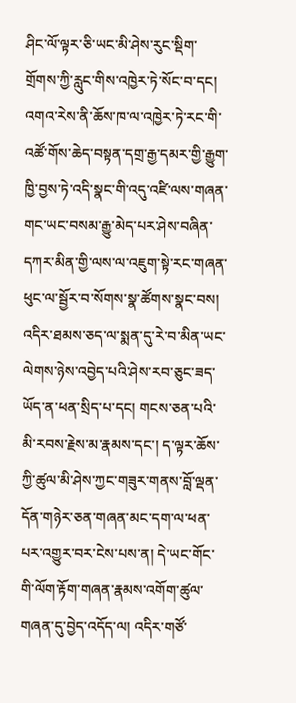ཤིང་ལོ་ལྟར་ཅི་ཡང་མི་ཤེས་རུང་སྡིག་གྲོགས་ཀྱི་རླུང་གིས་འཁྱེར་ཏེ་སོང་བ་དང། འགའ་རེས་ནི་ཆོས་ཁ་ལ་འཁྱེར་ཏེ་རང་གི་འཚོ་གོས་ཆེད་བསྟན་དགྲ་རྒྱ་དམར་གྱི་རྒྱུག་ཁྱི་བྱས་ཏེ་འདི་སྣང་གི་འདུ་འཛི་ལས་གཞན་གང་ཡང་བསམ་རྒྱུ་མེད་པར་ཤེས་བཞིན་དཀར་མིན་གྱི་ལས་ལ་འཇུག་སྟེ་རང་གཞན་ཕུང་ལ་སྦྱོར་བ་སོགས་སྣ་ཚོགས་སྣང་བས། འདིར་ཐམས་ཅད་ལ་སྨན་དུ་རེ་བ་མིན་ཡང་ལེགས་ཉེས་འབྱེད་པའི་ཤེས་རབ་ཅུང་ཟད་ཡོད་ན་ཕན་སྲིད་པ་དང། གངས་ཅན་པའི་མི་རབས་རྗེས་མ་རྣམས་དང་། ད་ལྟར་ཆོས་ཀྱི་ཚུལ་མི་ཤེས་ཀྱང་གཟུར་གནས་བློ་ལྡན་དོན་གཉེར་ཅན་གཞན་མང་དག་ལ་ཕན་པར་འགྱུར་བར་ངེས་པས་ན། དེ་ཡང་གོང་གི་ལོག་རྟོག་གཞན་རྣམས་འགོག་ཚུལ་གཞན་དུ་བྱེད་འདོད་ལ། འདིར་གཙོ་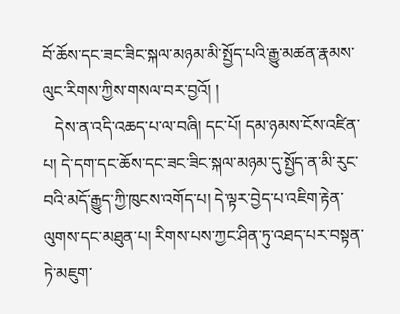བོ་ཆོས་དང་ཟང་ཟིང་སྐལ་མཉམ་མི་སྤྱོད་པའི་རྒྱུ་མཚན་རྣམས་ལུང་རིགས་ཀྱིས་གསལ་བར་བྱའོ། །
   དེས་ན་འདི་འཆད་པ་ལ་བཞི། དང་པོ། དམ་ཉམས་ངོས་འཛིན་པ། དེ་དག་དང་ཆོས་དང་ཟང་ཟིང་སྐལ་མཉམ་དུ་སྤྱོད་ན་མི་རུང་བའི་མདོ་རྒྱུད་ཀྱི་ཁུངས་འགོད་པ། དེ་ལྟར་བྱེད་པ་འཇིག་རྟེན་ལུགས་དང་མཐུན་པ། རིགས་པས་ཀྱང་ཤིན་ཏུ་འཐད་པར་བསྟན་ཏེ་མཇུག་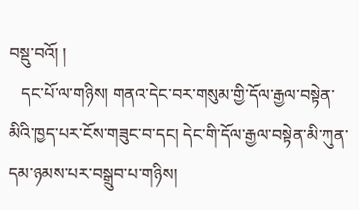བསྡུ་བའོ། །
   དང་པོ་ལ་གཉིས། གནའ་དེང་བར་གསུམ་གྱི་དོལ་རྒྱལ་བསྟེན་མིའི་ཁྱད་པར་ངོས་གཟུང་བ་དང། དེང་གི་དོལ་རྒྱལ་བསྟེན་མི་ཀུན་དམ་ཉམས་པར་བསྒྲུབ་པ་གཉིས།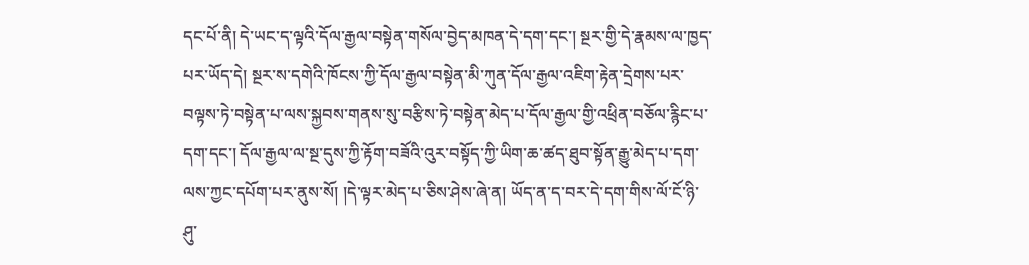དང་པོ་ནི། དེ་ཡང་ད་ལྟའི་དོལ་རྒྱལ་བསྟེན་གསོལ་བྱེད་མཁན་དེ་དག་དང་། སྔར་གྱི་དེ་རྣམས་ལ་ཁྱད་པར་ཡོད་དེ། སྔར་ས་དགེའི་ཁོངས་ཀྱི་དོལ་རྒྱལ་བསྟེན་མི་ཀུན་དོལ་རྒྱལ་འཇིག་རྟེན་དྲེགས་པར་བལྟས་ཏེ་བསྟེན་པ་ལས་སྐྱབས་གནས་སུ་བརྩིས་ཏེ་བསྟེན་མེད་པ་དོལ་རྒྱལ་གྱི་འཕྲིན་བཅོལ་རྙིང་པ་དག་དང་། དོལ་རྒྱལ་ལ་སྔ་དུས་ཀྱི་རྟོག་བཟོའི་འུར་བསྟོད་ཀྱི་ཡིག་ཆ་ཚད་ཐུབ་སྟོན་རྒྱུ་མེད་པ་དག་ལས་ཀྱང་དཔོག་པར་ནུས་སོ། །དེ་ལྟར་མེད་པ་ཅིས་ཤེས་ཞེ་ན། ཡོད་ན་ད་བར་དེ་དག་གིས་ལོ་ངོ་ཉི་ཤུ་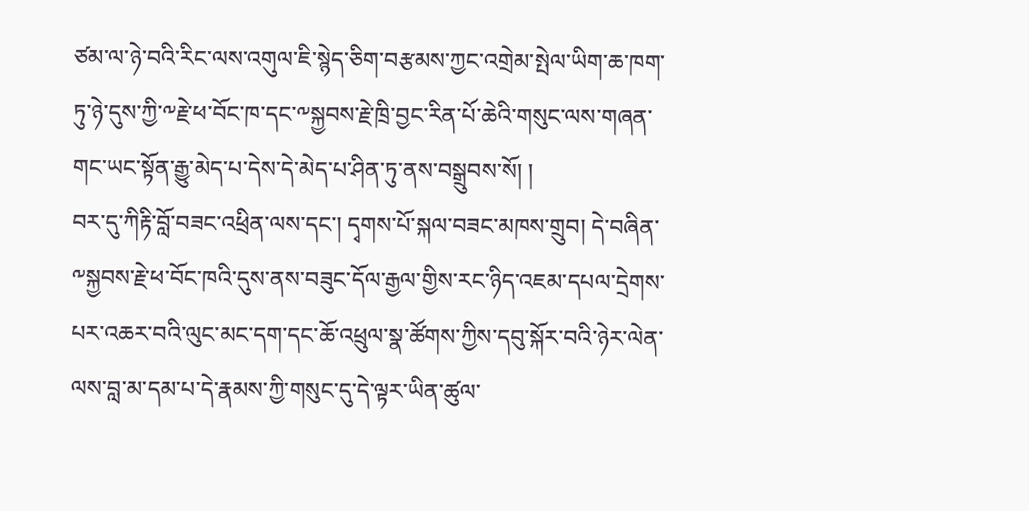ཙམ་ལ་ཉེ་བའི་རིང་ལས་འགུལ་ཇི་སྙེད་ཅིག་བརྩམས་ཀྱང་འགྲེམ་སྤེལ་ཡིག་ཆ་ཁག་ཏུ་ཉེ་དུས་ཀྱི་༸རྗེ་ཕ་བོང་ཁ་དང་༸སྐྱབས་རྗེ་ཁྲི་བྱང་རིན་པོ་ཆེའི་གསུང་ལས་གཞན་གང་ཡང་སྟོན་རྒྱུ་མེད་པ་དེས་དེ་མེད་པ་ཤིན་ཏུ་ནས་བསྒྲུབས་སོ། །
བར་དུ་ཀིརྟི་བློ་བཟང་འཕྲིན་ལས་དང་། དྭགས་པོ་སྐལ་བཟང་མཁས་གྲུབ། དེ་བཞིན་༸སྐྱབས་རྗེ་ཕ་བོང་ཁའི་དུས་ནས་བཟུང་དོལ་རྒྱལ་གྱིས་རང་ཉིད་འཇམ་དཔལ་དྲེགས་པར་འཆར་བའི་ལུང་མང་དག་དང་ཆོ་འཕྲུལ་སྣ་ཚོགས་ཀྱིས་དབུ་སྐོར་བའི་ཉེར་ལེན་ལས་བླ་མ་དམ་པ་དེ་རྣམས་ཀྱི་གསུང་དུ་དེ་ལྟར་ཡིན་ཚུལ་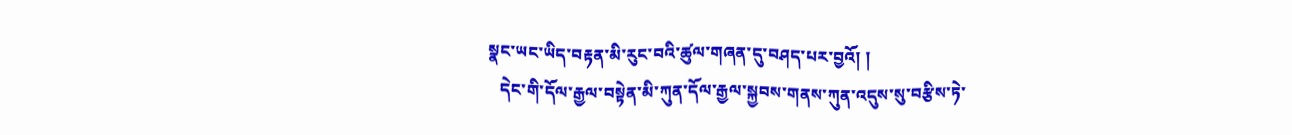སྣང་ཡང་ཡིད་བརྟན་མི་རུང་བའི་ཚུལ་གཞན་དུ་བཤད་པར་བྱའོ། །
   དེང་གི་དོལ་རྒྱལ་བསྟེན་མི་ཀུན་དོལ་རྒྱལ་སྐྱབས་གནས་ཀུན་འདུས་སུ་བརྩིས་ཏེ་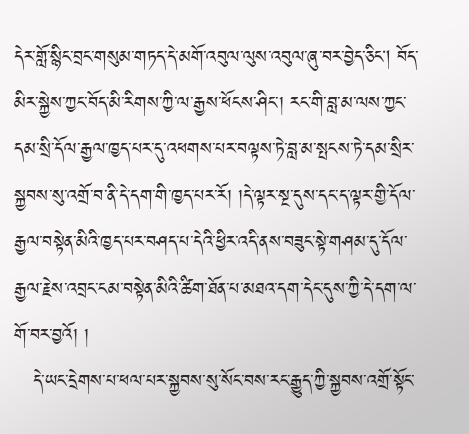དེར་གློ་སྙིང་བྲང་གསུམ་གཏད་དེ་མགོ་འབུལ་ལུས་འབུལ་ཞུ་བར་བྱེད་ཅིང། བོད་མིར་སྐྱེས་ཀྱང་བོད་མི་རིགས་ཀྱི་ལ་རྒྱས་ཕོངས་ཤིང་། རང་གི་བླ་མ་ལས་ཀྱང་དམ་སྲི་དོལ་རྒྱལ་ཁྱད་པར་དུ་འཕགས་པར་བལྟས་ཏེ་བླ་མ་སྤངས་ཏེ་དམ་སྲིར་སྐྱབས་སུ་འགྲོ་བ་ནི་དེ་དག་གི་ཁྱད་པར་རོ། །དེ་ལྟར་སྔ་དུས་དང་ད་ལྟར་གྱི་དོལ་རྒྱལ་བསྟེན་མིའི་ཁྱད་པར་བཤད་པ་དེའི་ཕྱིར་འདི་ནས་བཟུང་སྟེ་གཤམ་དུ་དོལ་རྒྱལ་རྗེས་འབྲང་ངམ་བསྟེན་མིའི་ཚིག་ཐོན་པ་མཐའ་དག་དེང་དུས་ཀྱི་དེ་དག་ལ་གོ་བར་བྱའོ། །
   དེ་ཡང་དྲེགས་པ་ཕལ་པར་སྐྱབས་སུ་སོང་བས་རང་རྒྱུད་ཀྱི་སྐྱབས་འགྲོ་སྟོང་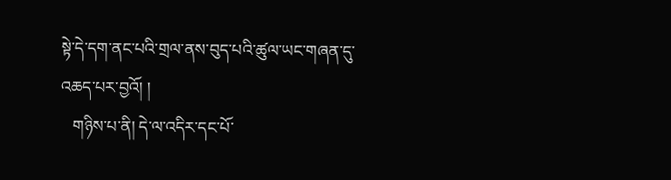སྟེ་དེ་དག་ནང་པའི་གྲལ་ནས་བུད་པའི་ཚུལ་ཡང་གཞན་དུ་འཆད་པར་བྱའོ། །
   གཉིས་པ་ནི། དེ་ལ་འདིར་དང་པོ་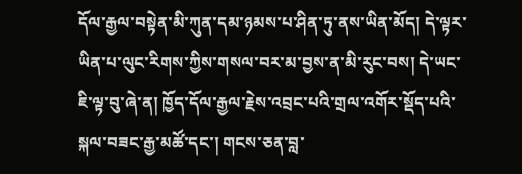དོལ་རྒྱལ་བསྟེན་མི་ཀུན་དམ་ཉམས་པ་ཤིན་ཏུ་ནས་ཡིན་མོད། དེ་ལྟར་ཡིན་པ་ལུང་རིགས་ཀྱིས་གསལ་བར་མ་བྱས་ན་མི་རུང་བས། དེ་ཡང་ཇི་ལྟ་བུ་ཞེ་ན། ཁྱོད་དོལ་རྒྱལ་རྗེས་འབྲང་པའི་གྲལ་འགོར་སྡོད་པའི་སྐལ་བཟང་རྒྱ་མཚོ་དང་། གངས་ཅན་བླ་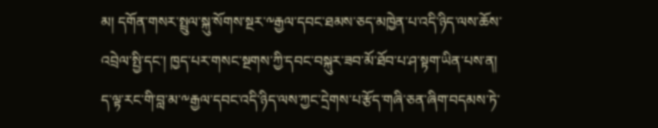མ། དགོན་གསར་སྤྲུལ་སྐུ་སོགས་སྔར་༸རྒྱལ་དབང་ཐམས་ཅད་མཁྱེན་པ་འདི་ཉིད་ལས་ཆོས་འབྲེལ་སྤྱི་དང་། ཁྱད་པར་གསང་སྔགས་ཀྱི་དབང་བསྐུར་ཟབ་མོ་ཐོབ་པ་ཤ་སྟག་ཡིན་པས་ན། ད་ལྟ་རང་གི་བླ་མ་༸རྒྱལ་དབང་འདི་ཉིད་ལས་ཀྱང་དྲེགས་པ་རྩོད་གཞི་ཅན་ཞིག་བདམས་ཏེ་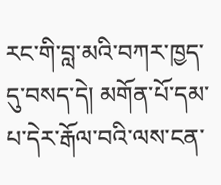རང་གི་བླ་མའི་བཀར་ཁྱད་དུ་བསད་དེ། མགོན་པོ་དམ་པ་དེར་རྒོལ་བའི་ལས་ངན་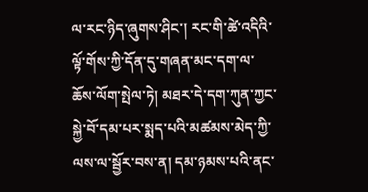ལ་རང་ཉིད་ཞུགས་ཤིང་། རང་གི་ཚེ་འདིའི་ལྟོ་གོས་ཀྱི་དོན་དུ་གཞན་མང་དག་ལ་ཆོས་ལོག་སྤེལ་ཏེ། མཐར་དེ་དག་ཀུན་ཀྱང་སྐྱེ་བོ་དམ་པར་སྨད་པའི་མཚམས་མེད་ཀྱི་ལས་ལ་སྦྱོར་བས་ན། དམ་ཉམས་པའི་ནང་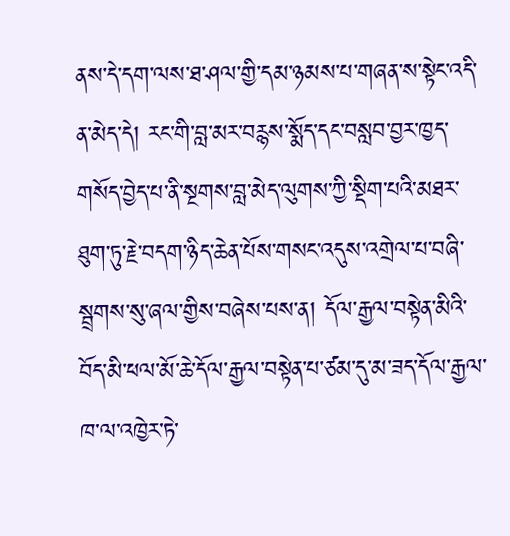ནས་དེ་དག་ལས་ཐ་ཤལ་གྱི་དམ་ཉམས་པ་གཞན་ས་སྟེང་འདི་ན་མེད་དེ། རང་གི་བླ་མར་བརྙས་སྨོད་དང་བསླབ་བྱར་ཁྱད་གསོད་བྱེད་པ་ནི་སྔགས་བླ་མེད་ལུགས་ཀྱི་སྡིག་པའི་མཐར་ཐུག་ཏུ་རྗེ་བདག་ཉིད་ཆེན་པོས་གསང་འདུས་འགྲེལ་པ་བཞི་སྦྲགས་སུ་ཞལ་གྱིས་བཞེས་པས་ན། དོལ་རྒྱལ་བསྟེན་མིའི་བོད་མི་ཕལ་མོ་ཆེ་དོལ་རྒྱལ་བསྟེན་པ་ཙམ་དུ་མ་ཟད་དོལ་རྒྱལ་ཁ་ལ་འཁྱེར་ཏེ་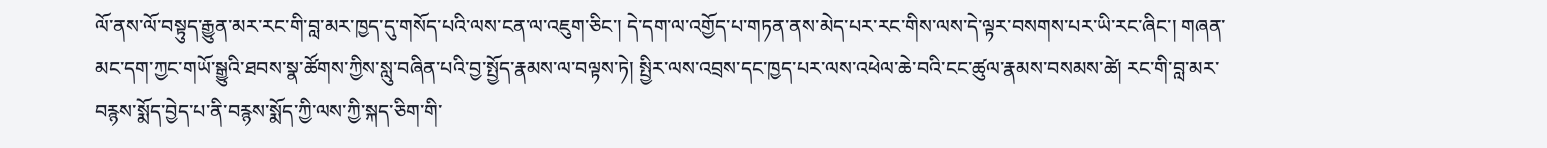ལོ་ནས་ལོ་བསྟུད་རྒྱུན་མར་རང་གི་བླ་མར་ཁྱད་དུ་གསོད་པའི་ལས་ངན་ལ་འཇུག་ཅིང་། དེ་དག་ལ་འགྱོད་པ་གཏན་ནས་མེད་པར་རང་གིས་ལས་དེ་ལྟར་བསགས་པར་ཡི་རང་ཞིང་། གཞན་མང་དག་ཀྱང་གཡོ་སྒྱུའི་ཐབས་སྣ་ཚོགས་ཀྱིས་སླུ་བཞིན་པའི་བྱ་སྤྱོད་རྣམས་ལ་བལྟས་ཏེ། སྤྱིར་ལས་འབྲས་དང་ཁྱད་པར་ལས་འཕེལ་ཆེ་བའི་ངང་ཚུལ་རྣམས་བསམས་ཚེ། རང་གི་བླ་མར་བརྙས་སྨོད་བྱེད་པ་ནི་བརྙས་སྨོད་ཀྱི་ལས་ཀྱི་སྐད་ཅིག་གི་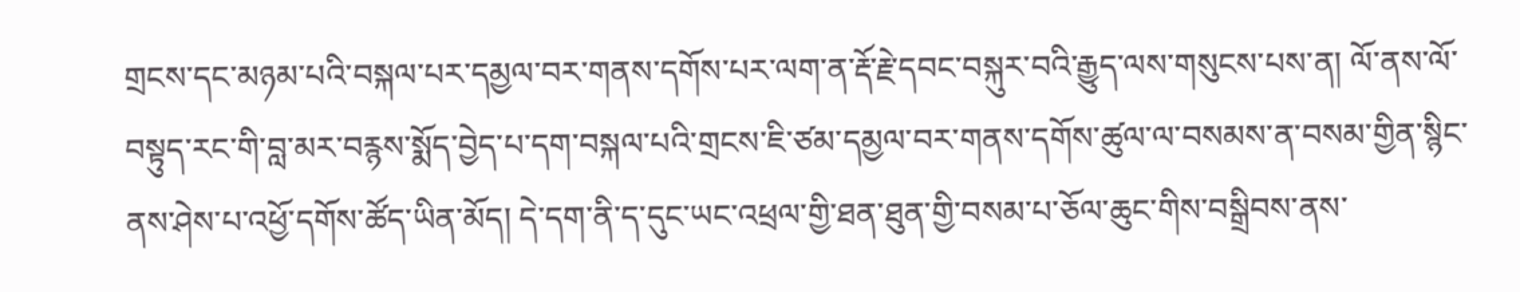གྲངས་དང་མཉམ་པའི་བསྐལ་པར་དམྱལ་བར་གནས་དགོས་པར་ལག་ན་རྡོ་རྗེ་དབང་བསྐུར་བའི་རྒྱུད་ལས་གསུངས་པས་ན། ལོ་ནས་ལོ་བསྟུད་རང་གི་བླ་མར་བརྙས་སྨོད་བྱེད་པ་དག་བསྐལ་པའི་གྲངས་ཇི་ཙམ་དམྱལ་བར་གནས་དགོས་ཚུལ་ལ་བསམས་ན་བསམ་གྱིན་སྙིང་ནས་ཤེས་པ་འཕྱོ་དགོས་ཚོད་ཡིན་མོད། དེ་དག་ནི་ད་དུང་ཡང་འཕྲལ་གྱི་ཐན་ཐུན་གྱི་བསམ་པ་ཅོལ་ཆུང་གིས་བསྒྲིབས་ནས་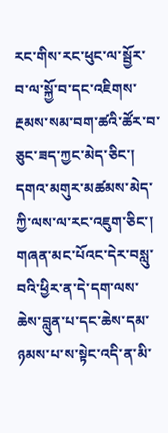རང་གིས་རང་ཕུང་ལ་སྦྱོར་བ་ལ་སྐྱོ་བ་དང་འཇིགས་རྔམས་སམ་བག་ཚའི་ཚོར་བ་ཅུང་ཟད་ཀྱང་མེད་ཅིང་། དགའ་མགུར་མཚམས་མེད་ཀྱི་ལས་ལ་རང་འཇུག་ཅིང་། གཞན་མང་པོའང་དེར་བསླུ་བའི་ཕྱིར་ན་དེ་དག་ལས་ཆེས་བླུན་པ་དང་ཆེས་དམ་ཉམས་པ་ས་སྟེང་འདི་ན་མི་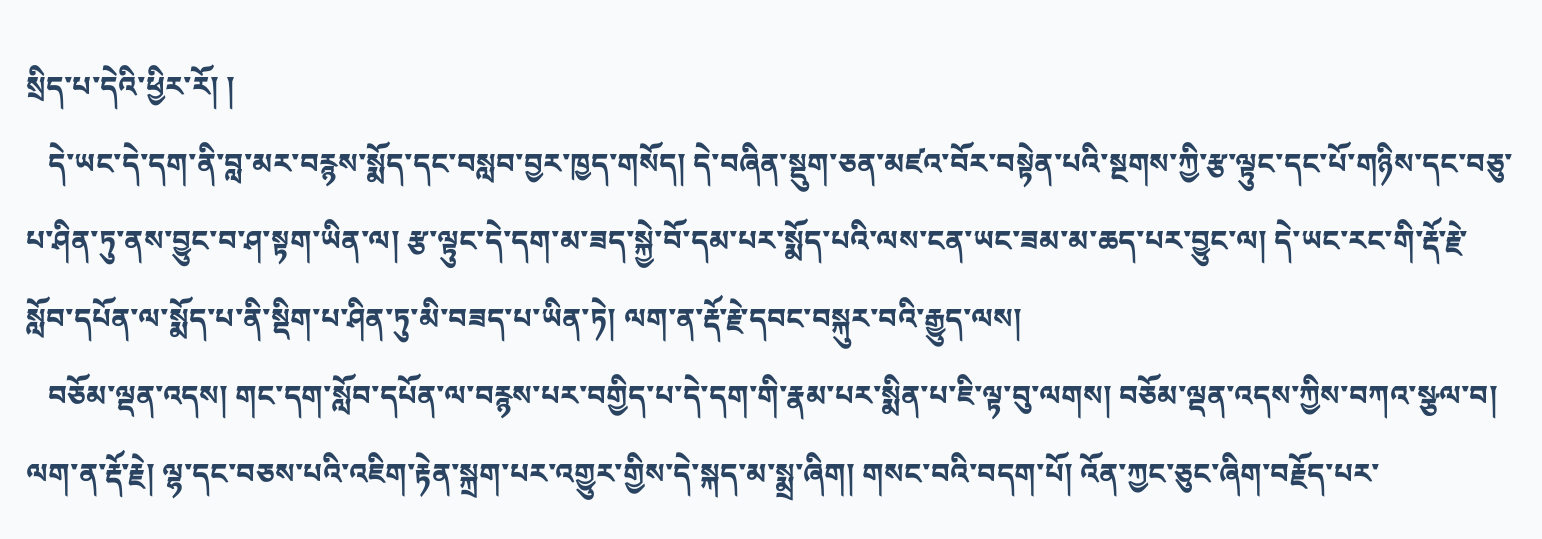སྲིད་པ་དེའི་ཕྱིར་རོ། །
   དེ་ཡང་དེ་དག་ནི་བླ་མར་བརྙས་སྨོད་དང་བསླབ་བྱར་ཁྱད་གསོད། དེ་བཞིན་སྡུག་ཅན་མཛའ་བོར་བསྟེན་པའི་སྔགས་ཀྱི་རྩ་ལྟུང་དང་པོ་གཉིས་དང་བཅུ་པ་ཤིན་ཏུ་ནས་བྱུང་བ་ཤ་སྟག་ཡིན་ལ། རྩ་ལྟུང་དེ་དག་མ་ཟད་སྐྱེ་བོ་དམ་པར་སྨོད་པའི་ལས་ངན་ཡང་ཟམ་མ་ཆད་པར་བྱུང་ལ། དེ་ཡང་རང་གི་རྡོ་རྗེ་སློབ་དཔོན་ལ་སྨོད་པ་ནི་སྡིག་པ་ཤིན་ཏུ་མི་བཟད་པ་ཡིན་ཏེ། ལག་ན་རྡོ་རྗེ་དབང་བསྐུར་བའི་རྒྱུད་ལས།
   བཅོམ་ལྡན་འདས། གང་དག་སློབ་དཔོན་ལ་བརྙས་པར་བགྱིད་པ་དེ་དག་གི་རྣམ་པར་སྨིན་པ་ཇི་ལྟ་བུ་ལགས། བཅོམ་ལྡན་འདས་ཀྱིས་བཀའ་སྩལ་བ། ལག་ན་རྡོ་རྗེ། ལྷ་དང་བཅས་པའི་འཇིག་རྟེན་སྐྲག་པར་འགྱུར་གྱིས་དེ་སྐད་མ་སྨྲ་ཞིག། གསང་བའི་བདག་པོ། འོན་ཀྱང་ཅུང་ཞིག་བརྗོད་པར་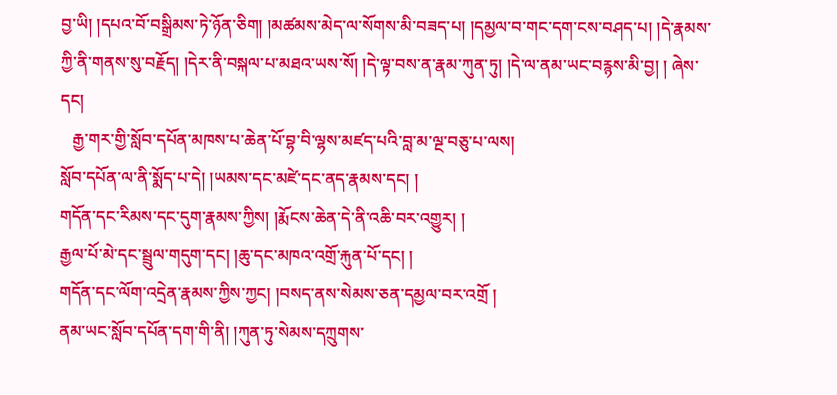བྱ་ཡི། །དཔའ་བོ་བསྒྲིམས་ཏེ་ཉོན་ཅིག། །མཚམས་མེད་ལ་སོགས་མི་བཟད་པ། །དམྱལ་བ་གང་དག་ངས་བཤད་པ། །དེ་རྣམས་ཀྱི་ནི་གནས་སུ་བརྗོད། །དེར་ནི་བསྐལ་པ་མཐའ་ཡས་སོ། །དེ་ལྟ་བས་ན་རྣམ་ཀུན་ཏུ། །དེ་ལ་ནམ་ཡང་བརྙས་མི་བྱ། ། ཞེས་དང།
   རྒྱ་གར་གྱི་སློབ་དཔོན་མཁས་པ་ཆེན་པོ་བྷ་བི་ལྷས་མཛད་པའི་བླ་མ་ལྔ་བཅུ་པ་ལས།
སློབ་དཔོན་ལ་ནི་སྨོད་པ་དེ། །ཡམས་དང་མཛེ་དང་ནད་རྣམས་དང། །
གདོན་དང་རིམས་དང་དུག་རྣམས་ཀྱིས། །རྨོངས་ཆེན་དེ་ནི་འཆི་བར་འགྱུར། །
རྒྱལ་པོ་མེ་དང་སྦྲུལ་གདུག་དང། །ཆུ་དང་མཁའ་འགྲོ་རྐུན་པོ་དང། །
གདོན་དང་ལོག་འདྲེན་རྣམས་ཀྱིས་ཀྱང། །བསད་ནས་སེམས་ཅན་དམྱལ་བར་འགྲོ །
ནམ་ཡང་སློབ་དཔོན་དག་གི་ནི། །ཀུན་ཏུ་སེམས་དཀྲུགས་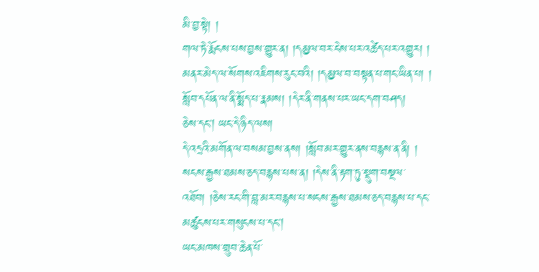མི་བྱ་སྟེ། །
གལ་ཏེ་རྨོངས་པས་བྱས་གྱུར་ན། །དམྱལ་བར་ངེས་པར་འཚེད་པར་འགྱུར། །
མནར་མེད་ལ་སོགས་འཇིགས་རུང་བའི། །དམྱལ་བ་བསྟན་པ་གང་ཡིན་པ། །
སློབ་དཔོན་ལ་ནི་སྨོད་པ་རྣམས། །དེར་ནི་གནས་པར་ཡང་དག་བཤད།
ཅེས་དང། ཡང་དེ་ཉིད་ལས།
དེ་འདྲའི་མགོན་ལ་བསམ་བྱས་ནས། །སློབ་མར་གྱུར་ནས་བརྙས་ན་ནི། །
སངས་རྒྱས་ཐམས་ཅད་བརྙས་པས་ན། །དེས་ནི་རྟག་ཏུ་སྡུག་བསྔལ་འཐོབ། །ཅེས་རང་གི་བླ་མར་བརྙས་པ་སངས་རྒྱས་ཐམས་ཅད་བརྙས་པ་དང་མཚུངས་པར་གསུངས་པ་དང།
ཡང་མཁས་གྲུབ་ཆེན་པོ་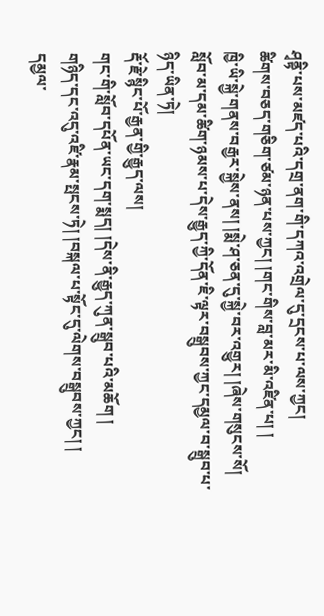ཤྭནྟི་པས་མཛད་པའི་དགྲ་ནག་གི་དཀའ་འགྲེལ་དུ་དྲངས་པ་ལས་ཀྱང།
ཚིགས་བཅད་གཅིག་ཙམ་ཉན་པས་ཀྱང། །གང་གིས་བླ་མར་མི་འཛིན་པ། །
ཁྱི་ཡི་སྐྱེ་གནས་བརྒྱར་སྐྱེས་ནས། །སྨེ་ཤ་ཅན་དུ་སྐྱེ་བར་འགྱུར། །ཞེས་གསུངས་སོ།
སློབ་མ་དམ་ཚིག་ཉམས་པ་དེས་རྒྱུད་ཀྱི་དོན་ཇི་ལྟར་བསྒྲུབས་ཀྱང་དམྱལ་བ་སྒྲུབ་པ་ཉིད་ཡིན་ཏེ།
རྡོ་རྗེ་སྙིང་པོ་རྒྱན་གྱི་རྒྱུད་ལས།
གང་གི་སློབ་དཔོན་ཡང་དག་སྨད། །དེས་ནི་རྒྱུད་ཀུན་སྒྲུབ་པའི་མཆོག །
གཉིད་དང་འདུ་འཛི་རྣམ་སྤངས་ཏེ། །བསྐལ་པ་སྟོང་དུ་ལེགས་བསྒྲུབས་ཀྱང། །
དམྱལ་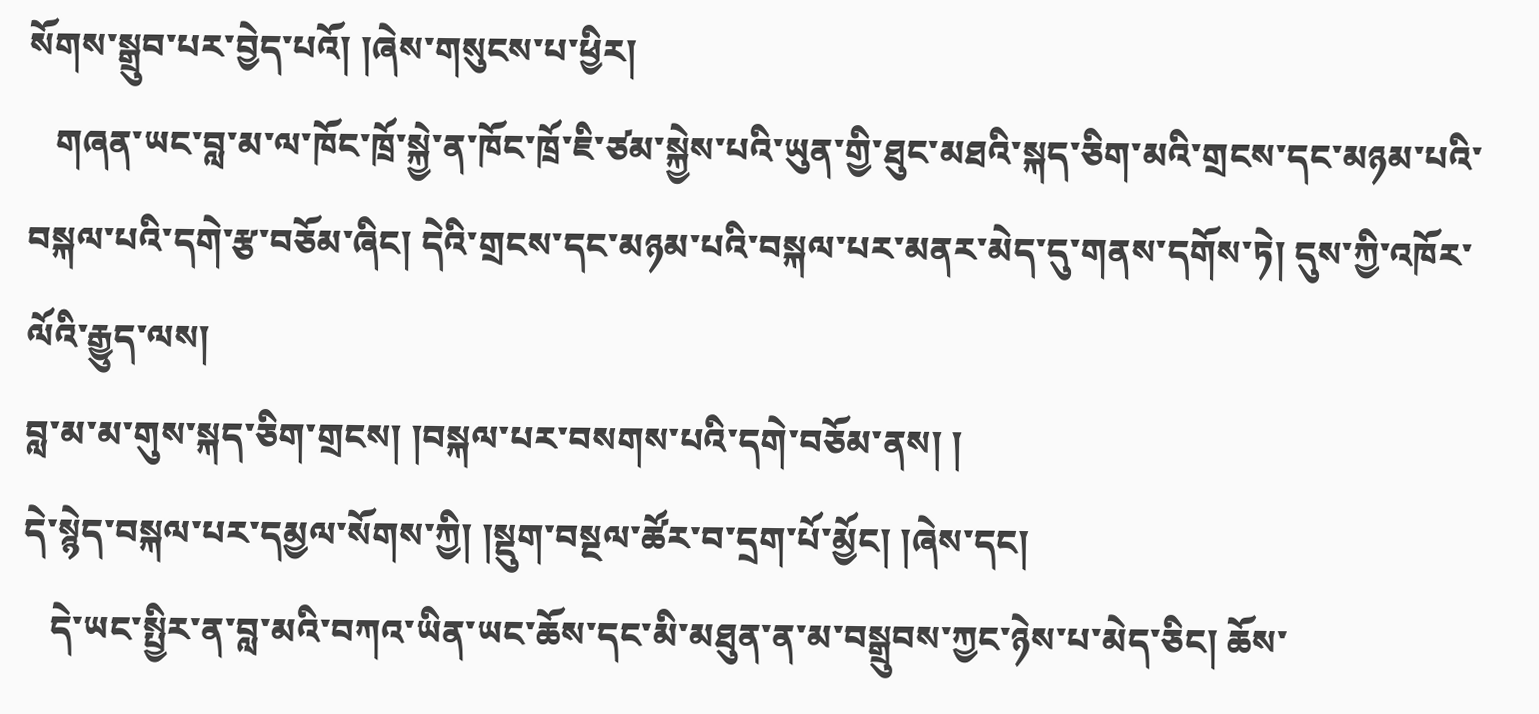སོགས་སྒྲུབ་པར་བྱེད་པའོ། །ཞེས་གསུངས་པ་ཕྱིར།
   གཞན་ཡང་བླ་མ་ལ་ཁོང་ཁྲོ་སྐྱེ་ན་ཁོང་ཁྲོ་ཇི་ཙམ་སྐྱེས་པའི་ཡུན་གྱི་ཐུང་མཐའི་སྐད་ཅིག་མའི་གྲངས་དང་མཉམ་པའི་བསྐལ་པའི་དགེ་རྩ་བཅོམ་ཞིང། དེའི་གྲངས་དང་མཉམ་པའི་བསྐལ་པར་མནར་མེད་དུ་གནས་དགོས་ཏེ། དུས་ཀྱི་འཁོར་ལོའི་རྒྱུད་ལས།
བླ་མ་མ་གུས་སྐད་ཅིག་གྲངས། །བསྐལ་པར་བསགས་པའི་དགེ་བཅོམ་ནས། །
དེ་སྙེད་བསྐལ་པར་དམྱལ་སོགས་ཀྱི། །སྡུག་བསྔལ་ཚོར་བ་དྲག་པོ་མྱོང། །ཞེས་དང།
   དེ་ཡང་སྤྱིར་ན་བླ་མའི་བཀའ་ཡིན་ཡང་ཆོས་དང་མི་མཐུན་ན་མ་བསྒྲུབས་ཀྱང་ཉེས་པ་མེད་ཅིང། ཆོས་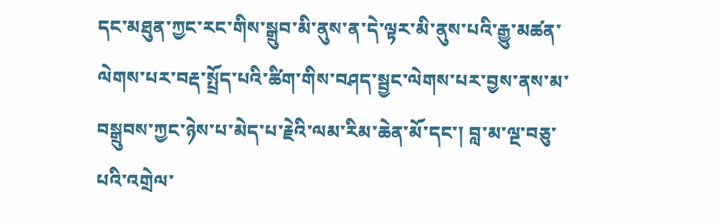དང་མཐུན་ཀྱང་རང་གིས་སྒྲུབ་མི་ནུས་ན་དེ་ལྟར་མི་ནུས་པའི་རྒྱུ་མཚན་ལེགས་པར་བརྡ་སྤྲོད་པའི་ཚིག་གིས་བཤད་སྦྱང་ལེགས་པར་བྱས་ནས་མ་བསྒྲུབས་ཀྱང་ཉེས་པ་མེད་པ་རྗེའི་ལམ་རིམ་ཆེན་མོ་དང་། བླ་མ་ལྔ་བཅུ་པའི་འགྲེལ་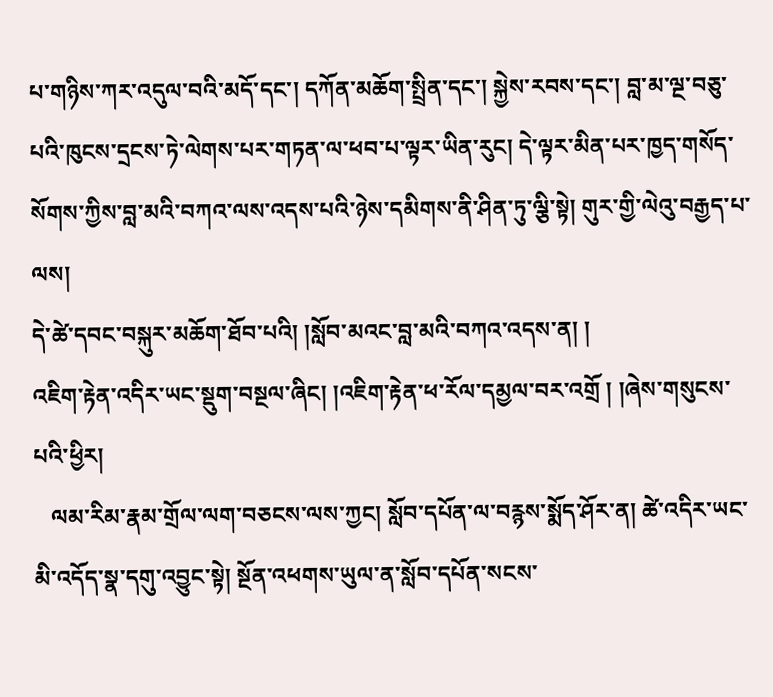པ་གཉིས་ཀར་འདུལ་བའི་མདོ་དང་། དཀོན་མཆོག་སྤྲིན་དང་། སྐྱེས་རབས་དང་། བླ་མ་ལྔ་བཅུ་པའི་ཁུངས་དྲངས་ཏེ་ལེགས་པར་གཏན་ལ་ཕབ་པ་ལྟར་ཡིན་རུང། དེ་ལྟར་མིན་པར་ཁྱད་གསོད་སོགས་ཀྱིས་བླ་མའི་བཀའ་ལས་འདས་པའི་ཉེས་དམིགས་ནི་ཤིན་ཏུ་ལྕི་སྟེ། གུར་གྱི་ལེའུ་བརྒྱད་པ་ལས།
དེ་ཚེ་དབང་བསྐུར་མཆོག་ཐོབ་པའི། །སློབ་མའང་བླ་མའི་བཀའ་འདས་ན། །
འཇིག་རྟེན་འདིར་ཡང་སྡུག་བསྔལ་ཞིང། །འཇིག་རྟེན་ཕ་རོལ་དམྱལ་བར་འགྲོ ། །ཞེས་གསུངས་པའི་ཕྱིར།
   ལམ་རིམ་རྣམ་གྲོལ་ལག་བཅངས་ལས་ཀྱང། སློབ་དཔོན་ལ་བརྙས་སྨོད་ཤོར་ན། ཚེ་འདིར་ཡང་མི་འདོད་སྣ་དགུ་འབྱུང་སྟེ། སྔོན་འཕགས་ཡུལ་ན་སློབ་དཔོན་སངས་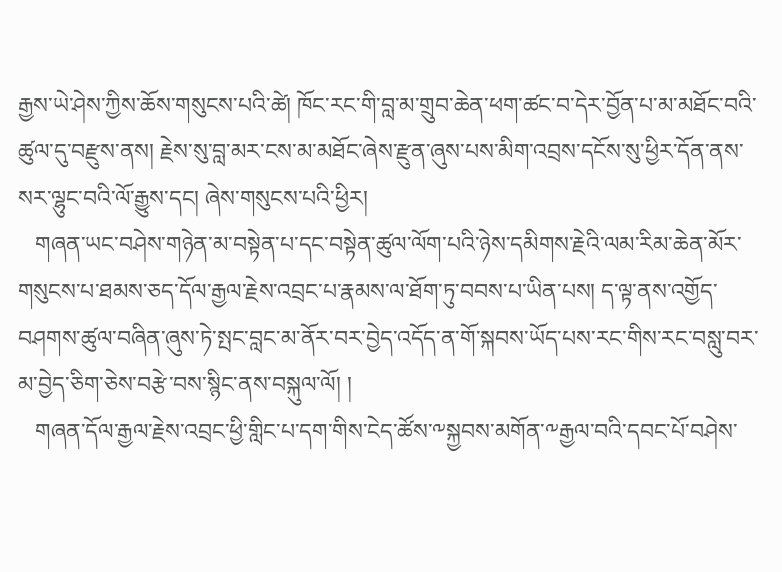རྒྱས་ཡེ་ཤེས་ཀྱིས་ཆོས་གསུངས་པའི་ཚེ། ཁོང་རང་གི་བླ་མ་གྲུབ་ཆེན་ཕག་ཚང་བ་དེར་བྱོན་པ་མ་མཐོང་བའི་ཚུལ་དུ་བརྫུས་ནས། རྗེས་སུ་བླ་མར་ངས་མ་མཐོང་ཞེས་རྫུན་ཞུས་པས་མིག་འབྲས་དངོས་སུ་ཕྱིར་དོན་ནས་སར་ལྷུང་བའི་ལོ་རྒྱུས་དང། ཞེས་གསུངས་པའི་ཕྱིར།
   གཞན་ཡང་བཤེས་གཉེན་མ་བསྟེན་པ་དང་བསྟེན་ཚུལ་ལོག་པའི་ཉེས་དམིགས་རྗེའི་ལམ་རིམ་ཆེན་མོར་གསུངས་པ་ཐམས་ཅད་དོལ་རྒྱལ་རྗེས་འབྲང་པ་རྣམས་ལ་ཐོག་ཏུ་བབས་པ་ཡིན་པས། ད་ལྟ་ནས་འགྱོད་བཤགས་ཚུལ་བཞིན་ཞུས་ཏེ་སྤང་བླང་མ་ནོར་བར་བྱེད་འདོད་ན་གོ་སྐབས་ཡོད་པས་རང་གིས་རང་བསླུ་བར་མ་བྱེད་ཅིག་ཅེས་བརྩེ་བས་སྙིང་ནས་བསྐུལ་ལོ། །
   གཞན་དོལ་རྒྱལ་རྗེས་འབྲང་ཕྱི་གླིང་པ་དག་གིས་ངེད་ཚོས་༸སྐྱབས་མགོན་༸རྒྱལ་བའི་དབང་པོ་བཤེས་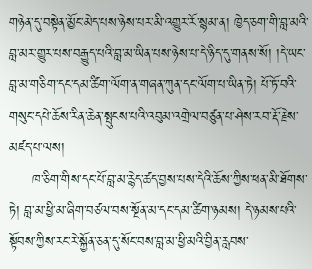གཉེན་དུ་བསྟེན་མྱོང་མེད་པས་ཉེས་པར་མི་འགྱུར་རོ་སྙམ་ན། ཁྱེད་ཅག་གི་བླ་མའི་བླ་མར་གྱུར་པས་བརྒྱུད་པའི་བླ་མ་ཡིན་པས་ཉེས་པ་དེ་ཉིད་དུ་གནས་སོ། །དེ་ཡང་བླ་མ་གཅིག་དང་དམ་ཚིག་ལོག་ན་གཞན་ཀུན་དང་ལོག་པ་ཡིན་ཏེ། པོ་ཏོ་བའི་གསུང་དཔེ་ཆོས་རིན་ཆེན་སྤུངས་པའི་འབུམ་འགྲེལ་བཙུན་པ་ཤེས་རབ་རྡོ་རྗེས་མཛད་པ་ལས།
     ཁ་ཅིག་གིས་དང་པོ་བླ་མ་རྙེད་ཚད་བྱས་པས་དེའི་ཆོས་ཀྱིས་ཕན་མི་ཐོགས་ཏེ། བླ་མ་ཕྱི་མ་ཞིག་བཙལ་བས་སྔོན་མ་དང་དམ་ཚིག་ཉམས། དེ་ཉམས་པའི་སྟོབས་ཀྱིས་རང་རེ་སྐྱོན་ཅན་དུ་སོང་བས་བླ་མ་ཕྱི་མའི་བྱིན་རླབས་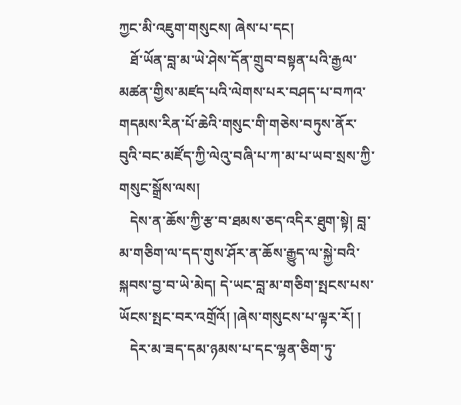ཀྱང་མི་འཇུག་གསུངས། ཞེས་པ་དང།
   ཐོ་ཡོན་བླ་མ་ཡེ་ཤེས་དོན་གྲུབ་བསྟན་པའི་རྒྱལ་མཚན་གྱིས་མཛད་པའི་ལེགས་པར་བཤད་པ་བཀའ་གདམས་རིན་པོ་ཆེའི་གསུང་གི་གཅེས་བཏུས་ནོར་བུའི་བང་མཛོད་ཀྱི་ལེའུ་བཞི་པ་ཀ་མ་པ་ཡབ་སྲས་ཀྱི་གསུང་སྒྲོས་ལས།
   དེས་ན་ཆོས་ཀྱི་རྩ་བ་ཐམས་ཅད་འདིར་ཐུག་སྟེ། བླ་མ་གཅིག་ལ་དད་གུས་ཤོར་ན་ཆོས་རྒྱུད་ལ་སྐྱེ་བའི་སྐབས་བྱ་བ་ཡེ་མེད། དེ་ཡང་བླ་མ་གཅིག་སྤངས་པས་ཡོངས་སྤང་བར་འགྲོའོ། །ཞེས་གསུངས་པ་ལྟར་རོ། །
   དེར་མ་ཟད་དམ་ཉམས་པ་དང་ལྷན་ཅིག་ཏུ་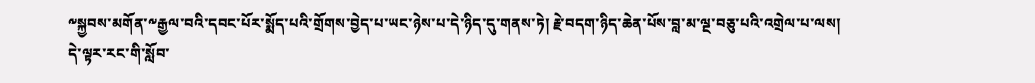༸སྐྱབས་མགོན་༸རྒྱལ་བའི་དབང་པོར་སྨོད་པའི་གྲོགས་བྱེད་པ་ཡང་ཉེས་པ་དེ་ཉིད་དུ་གནས་ཏེ། རྗེ་བདག་ཉིད་ཆེན་པོས་བླ་མ་ལྔ་བཅུ་པའི་འགྲེལ་པ་ལས།
དེ་ལྟར་རང་གི་སློབ་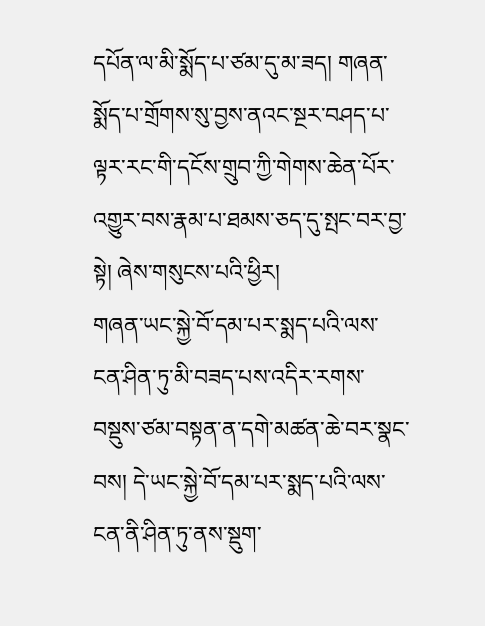དཔོན་ལ་མི་སྨོད་པ་ཙམ་དུ་མ་ཟད། གཞན་སྨོད་པ་གྲོགས་སུ་བྱས་ནའང་སྔར་བཤད་པ་ལྟར་རང་གི་དངོས་གྲུབ་ཀྱི་གེགས་ཆེན་པོར་འགྱུར་བས་རྣམ་པ་ཐམས་ཅད་དུ་སྤང་བར་བྱ་སྟེ། ཞེས་གསུངས་པའི་ཕྱིར།
གཞན་ཡང་སྐྱེ་བོ་དམ་པར་སྨད་པའི་ལས་ངན་ཤིན་ཏུ་མི་བཟད་པས་འདིར་རགས་བསྡུས་ཙམ་བསྟན་ན་དགེ་མཚན་ཆེ་བར་སྣང་བས། དེ་ཡང་སྐྱེ་བོ་དམ་པར་སྨད་པའི་ལས་ངན་ནི་ཤིན་ཏུ་ནས་སྡུག་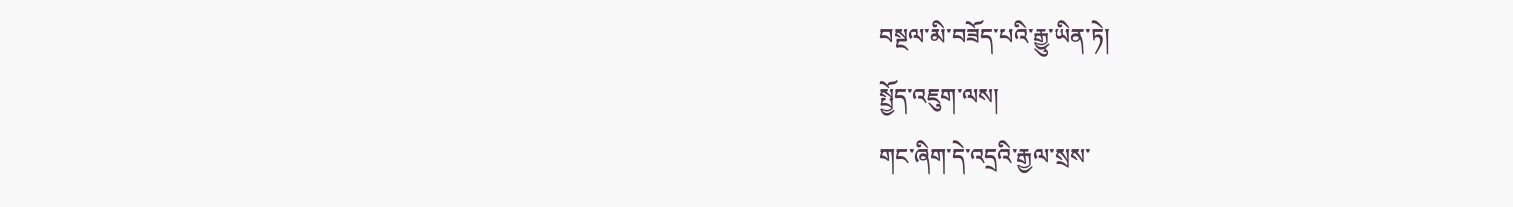བསྔལ་མི་བཟོད་པའི་རྒྱུ་ཡིན་ཏེ།
སྤྱོད་འཇུག་ལས།
གང་ཞིག་དེ་འདྲའི་རྒྱལ་སྲས་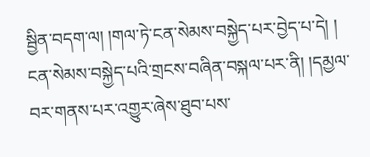སྦྱིན་བདག་ལ། །གལ་ཏེ་ངན་སེམས་བསྐྱེད་པར་བྱེད་པ་དེ། །
ངན་སེམས་བསྐྱེད་པའི་གྲངས་བཞིན་བསྐལ་པར་ནི། །དམྱལ་བར་གནས་པར་འགྱུར་ཞེས་ཐུབ་པས་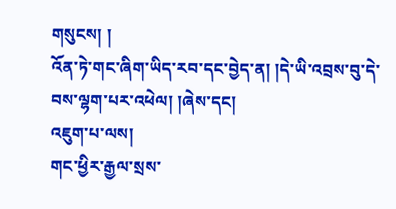གསུངས། །
འོན་ཏེ་གང་ཞིག་ཡིད་རབ་དང་བྱེད་ན། །དེ་ཡི་འབྲས་བུ་དེ་བས་ལྷག་པར་འཕེལ། །ཞེས་དང།
འཇུག་པ་ལས།
གང་ཕྱིར་རྒྱལ་སྲས་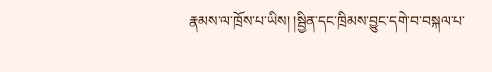རྣམས་ལ་ཁྲོས་པ་ཡིས། །སྦྱིན་དང་ཁྲིམས་བྱུང་དགེ་བ་བསྐལ་པ་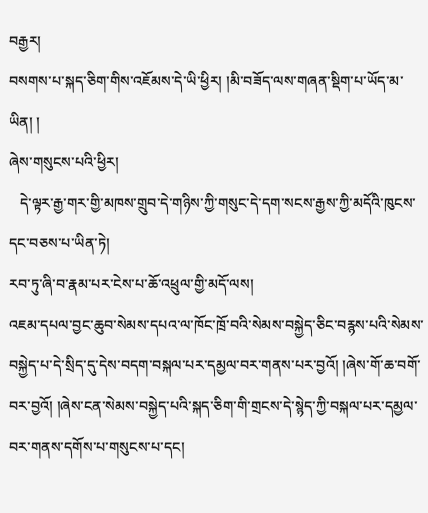བརྒྱར།
བསགས་པ་སྐད་ཅིག་གིས་འཇོམས་དེ་ཡི་ཕྱིར། །མི་བཟོད་ལས་གཞན་སྡིག་པ་ཡོད་མ་ཡིན། །
ཞེས་གསུངས་པའི་ཕྱིར།
   དེ་ལྟར་རྒྱ་གར་གྱི་མཁས་གྲུབ་དེ་གཉིས་ཀྱི་གསུང་དེ་དག་སངས་རྒྱས་ཀྱི་མདོའི་ཁུངས་དང་བཅས་པ་ཡིན་ཏེ།
རབ་ཏུ་ཞི་བ་རྣམ་པར་ངེས་པ་ཆོ་འཕྲུལ་གྱི་མདོ་ལས།
འཇམ་དཔལ་བྱང་ཆུབ་སེམས་དཔའ་ལ་ཁོང་ཁྲོ་བའི་སེམས་བསྐྱེད་ཅིང་བརྙས་པའི་སེམས་བསྐྱེད་པ་དེ་སྲིད་དུ་དེས་བདག་བསྐལ་པར་དམྱལ་བར་གནས་པར་བྱའོ། །ཞེས་གོ་ཆ་བགོ་བར་བྱའོ། །ཞེས་ངན་སེམས་བསྐྱེད་པའི་སྐད་ཅིག་གི་གྲངས་དེ་སྙེད་ཀྱི་བསྐལ་པར་དམྱལ་བར་གནས་དགོས་པ་གསུངས་པ་དང།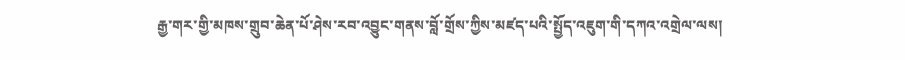རྒྱ་གར་གྱི་མཁས་གྲུབ་ཆེན་པོ་ཤེས་རབ་འབྱུང་གནས་བློ་གྲོས་ཀྱིས་མཛད་པའི་སྤྱོད་འཇུག་གི་དཀའ་འགྲེལ་ལས།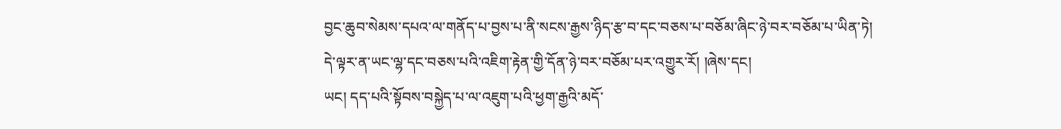བྱང་ཆུབ་སེམས་དཔའ་ལ་གནོད་པ་བྱས་པ་ནི་སངས་རྒྱས་ཉིད་རྩ་བ་དང་བཅས་པ་བཅོམ་ཞིང་ཉེ་བར་བཅོམ་པ་ཡིན་ཏེ། དེ་ལྟར་ན་ཡང་ལྷ་དང་བཅས་པའི་འཇིག་རྟེན་གྱི་དོན་ཉེ་བར་བཅོམ་པར་འགྱུར་རོ། །ཞེས་དང།
ཡང། དད་པའི་སྟོབས་བསྐྱེད་པ་ལ་འཇུག་པའི་ཕྱག་རྒྱའི་མདོ་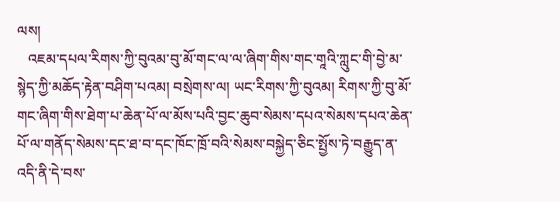ལས།
   འཇམ་དཔལ་རིགས་ཀྱི་བུའམ་བུ་མོ་གང་ལ་ལ་ཞིག་གིས་གང་གཱའི་ཀླུང་གི་བྱེ་མ་སྙེད་ཀྱི་མཆོད་རྟེན་བཤིག་པའམ། བསྲེགས་ལ། ཡང་རིགས་ཀྱི་བུའམ། རིགས་ཀྱི་བུ་མོ་གང་ཞིག་གིས་ཐེག་པ་ཆེན་པོ་ལ་མོས་པའི་བྱང་ཆུབ་སེམས་དཔའ་སེམས་དཔའ་ཆེན་པོ་ལ་གནོད་སེམས་དང་ཐ་བ་དང་ཁོང་ཁྲོ་བའི་སེམས་བསྐྱེད་ཅིང་སྤྱོས་ཏེ་བརྒྱུད་ན་འདི་ནི་དེ་བས་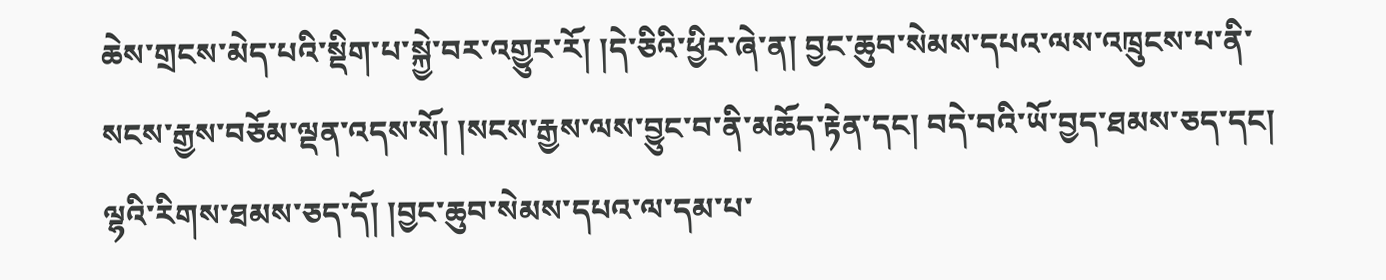ཆེས་གྲངས་མེད་པའི་སྡིག་པ་སྐྱེ་བར་འགྱུར་རོ། །དེ་ཅིའི་ཕྱིར་ཞེ་ན། བྱང་ཆུབ་སེམས་དཔའ་ལས་འཁྲུངས་པ་ནི་སངས་རྒྱས་བཅོམ་ལྡན་འདས་སོ། །སངས་རྒྱས་ལས་བྱུང་བ་ནི་མཆོད་རྟེན་དང། བདེ་བའི་ཡོ་བྱད་ཐམས་ཅད་དང། ལྷའི་རིགས་ཐམས་ཅད་དོ། །བྱང་ཆུབ་སེམས་དཔའ་ལ་དམ་པ་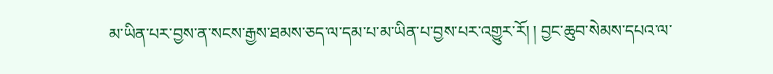མ་ཡིན་པར་བྱས་ན་སངས་རྒྱས་ཐམས་ཅད་ལ་དམ་པ་མ་ཡིན་པ་བྱས་པར་འགྱུར་རོ། ། བྱང་ཆུབ་སེམས་དཔའ་ལ་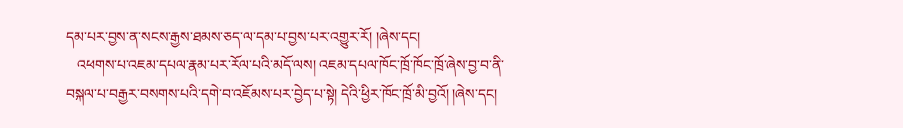དམ་པར་བྱས་ན་སངས་རྒྱས་ཐམས་ཅད་ལ་དམ་པ་བྱས་པར་འགྱུར་རོ། །ཞེས་དང།
   འཕགས་པ་འཇམ་དཔལ་རྣམ་པར་རོལ་པའི་མདོ་ལས། འཇམ་དཔལ་ཁོང་ཁྲོ་ཁོང་ཁྲོ་ཞེས་བྱ་བ་ནི་བསྐལ་པ་བརྒྱར་བསགས་པའི་དགེ་བ་འཇོམས་པར་བྱེད་པ་སྟེ། དེའི་ཕྱིར་ཁོང་ཁྲོ་མི་བྱའོ། །ཞེས་དང།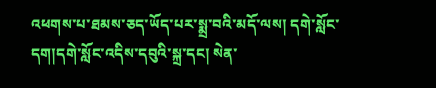འཕགས་པ་ཐམས་ཅད་ཡོད་པར་སྨྲ་བའི་མདོ་ལས། དགེ་སློང་དག།དགེ་སློང་འདིས་དབུའི་སྐྲ་དང། སེན་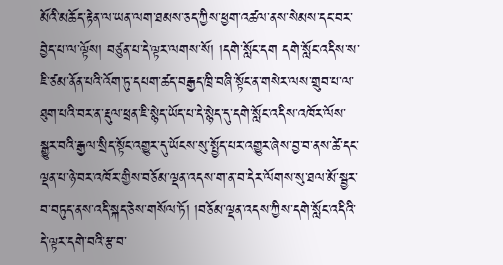མོའི་མཆོད་རྟེན་ལ་ཡན་ལག་ཐམས་ཅད་ཀྱིས་ཕྱག་འཚལ་ནས་སེམས་དང་བར་བྱེད་པ་ལ་ལྟོས། བཙུན་པ་དེ་ལྟར་ལགས་སོ། །དགེ་སློང་དག དགེ་སློང་འདིས་ས་ཇི་ཙམ་ནོན་པའི་འོག་ཏུ་དཔག་ཚད་བརྒྱད་ཁྲི་བཞི་སྟོང་ན་གསེར་ལས་གྲུབ་པ་ལ་ཐུག་པའི་བར་ན་རྡུལ་ཕྲན་ཇི་སྙེད་ཡོད་པ་དེ་སྙེད་དུ་དགེ་སློང་འདིས་འཁོར་ལོས་སྒྱུར་བའི་རྒྱལ་སྲིད་སྟོང་འགྱུར་དུ་ཡོངས་སུ་སྤྱོད་པར་འགྱུར་ཞེས་བྱ་བ་ནས་ཚེ་དང་ལྡན་པ་ཉེ་བར་འཁོར་གྱིས་བཅོམ་ལྡན་འདས་ག་ན་བ་དེར་ལོགས་སུ་ཐལ་མོ་སྦྱར་བ་བཏུད་ནས་འདི་སྐད་ཅེས་གསོལ་ཏོ། །བཅོམ་ལྡན་འདས་ཀྱིས་དགེ་སློང་འདིའི་དེ་ལྟར་དགེ་བའི་རྩ་བ་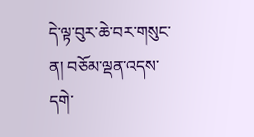དེ་ལྟ་བུར་ཆེ་བར་གསུང་ན། བཅོམ་ལྡན་འདས་དགེ་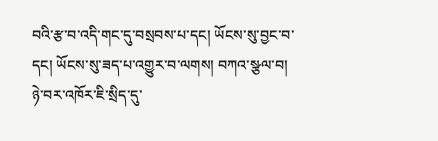བའི་རྩ་བ་འདི་གང་དུ་བསྲབས་པ་དང། ཡོངས་སུ་བྱང་བ་དང། ཡོངས་སུ་ཟད་པ་འགྱུར་བ་ལགས། བཀའ་སྩལ་བ། ཉེ་བར་འཁོར་ཇི་སྲིད་དུ་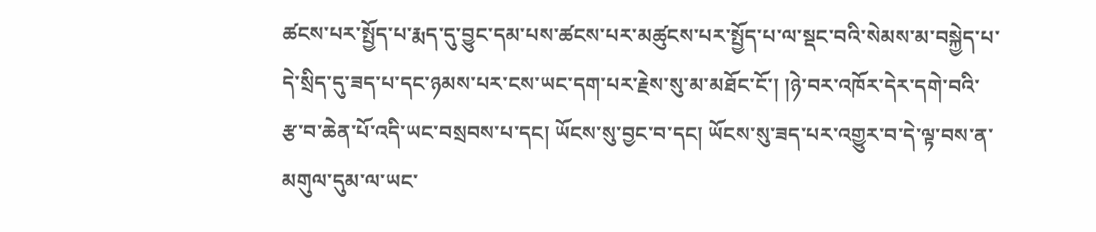ཚངས་པར་སྤྱོད་པ་རྨད་དུ་བྱུང་དམ་པས་ཚངས་པར་མཚུངས་པར་སྤྱོད་པ་ལ་སྡང་བའི་སེམས་མ་བསྐྱེད་པ་དེ་སྲིད་དུ་ཟད་པ་དང་ཉམས་པར་ངས་ཡང་དག་པར་རྗེས་སུ་མ་མཐོང་ངོ་། །ཉེ་བར་འཁོར་དེར་དགེ་བའི་རྩ་བ་ཆེན་པོ་འདི་ཡང་བསྲབས་པ་དང། ཡོངས་སུ་བྱང་བ་དང། ཡོངས་སུ་ཟད་པར་འགྱུར་བ་དེ་ལྟ་བས་ན་མགུལ་དུམ་ལ་ཡང་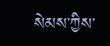སེམས་ཀྱིས་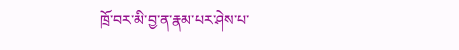ཁྲོ་བར་མི་བྱ་ན་རྣམ་པར་ཤེས་པ་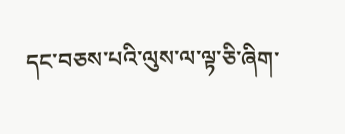དང་བཅས་པའི་ལུས་ལ་ལྟ་ཅི་ཞིག་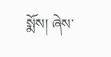སྨོས། ཞེས་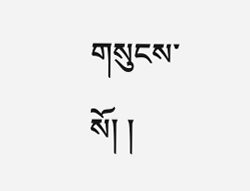གསུངས་སོ། །